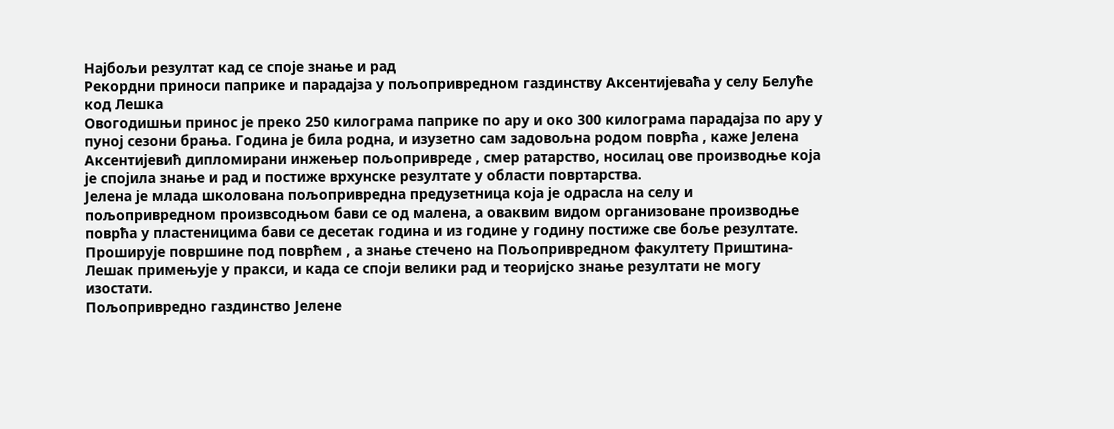Најбољи резултат кад се споје знање и рад
Рекордни приноси паприке и парадајза у пољопривредном газдинству Аксентијеваћа у селу Белуће код Лешка
Овогодишњи принос је преко 250 килограма паприке по ару и око 300 килограма парадајза по ару у пуној сезони брања. Година је била родна, и изузетно сам задовољна родом поврћа , каже Јелена Аксентијевић дипломирани инжењер пољопривреде , смер ратарство, носилац ове производње која је спојила знање и рад и постиже врхунске резултате у области повртарства.
Јелена је млада школована пољопривредна предузетница која је одрасла на селу и пољопривредном произвсодњом бави се од малена, а оваквим видом организоване производње поврћа у пластеницима бави се десетак година и из године у годину постиже све боље резултате. Проширује површине под поврћем , а знање стечено на Пољопривредном факултету Приштина- Лешак примењује у пракси, и када се споји велики рад и теоријско знање резултати не могу изостати.
Пољопривредно газдинство Јелене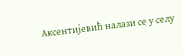Аксентијевић налази се у селу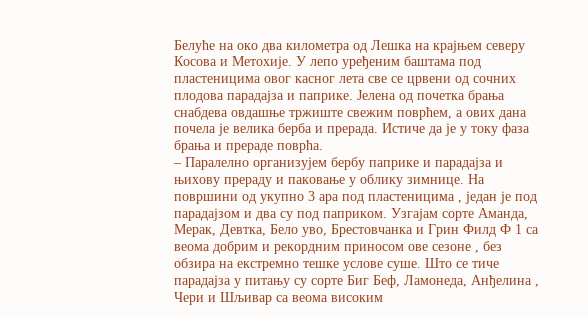Белуће на око два километра од Лешка на крајњем северу Косова и Метохије. У лепо уређеним баштама под пластеницима овог касног лета све се црвени од сочних плодова парадајза и паприке. Јелена од почетка брања снабдева овдашње тржиште свежим поврћем, а ових дана почела је велика берба и прерада. Истиче да је у току фаза брања и прераде поврћа.
– Паралелно организујем бербу паприке и парадајза и њихову прераду и паковање у облику зимнице. На површини од укупно 3 ара под пластеницима , један је под парадајзом и два су под паприком. Узгајам сорте Аманда, Мерак, Девтка, Бело уво, Брестовчанка и Грин Филд Ф 1 са веома добрим и рекордним приносом ове сезоне , без обзира на екстремно тешке услове суше. Што се тиче парадајза у питању су сорте Биг Беф, Ламонеда, Анђелина , Чери и Шљивар са веома високим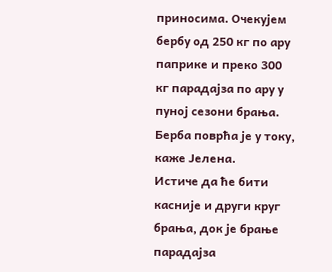приносима. Очекујем бербу од 250 кг по ару паприке и преко 300 кг парадајза по ару у пуној сезони брања. Берба поврћа је у току, каже Јелена.
Истиче да ће бити касније и други круг брања, док је брање парадајза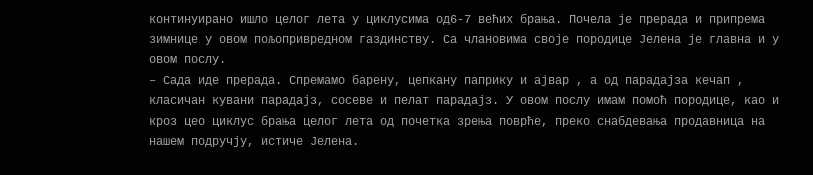континуирано ишло целог лета у циклусима од6-7 већих брања. Почела је прерада и припрема зимнице у овом пољопривредном газдинству. Са члановима своје породице Јелена је главна и у овом послу.
– Сада иде прерада. Спремамо барену, цепкану паприку и ајвар , а од парадајза кечап , класичан кувани парадајз, сосеве и пелат парадајз. У овом послу имам помоћ породице, као и кроз цео циклус брања целог лета од почетка зрења поврће, преко снабдевања продавница на нашем подручју, истиче Јелена.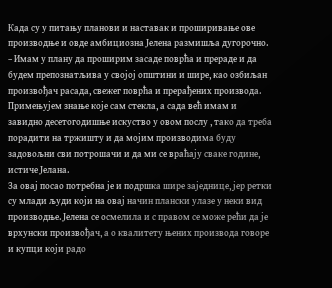Када су у питању планови и наставак и проширивање ове производње и овде амбициозна Јелена размишља дугорочно.
– Имам у плану да проширим засаде поврћа и прераде и да будем препознатљива у својој општини и шире, као озбиљан произвођач расада, свежег поврћа и прерађених производа. Примењујем знање које сам стекла, а сада већ имам и завидно десетогодишње искуство у овом послу , тако да треба порадити на тржишту и да мојим производима буду задовољни сви потрошачи и да ми се враћају сваке године, истиче Јелана.
За овај посао потребна је и подршка шире заједнице, јер ретки су млади људи који на овај начин плански улазе у неки вид производње. Јелена се осмелила и с правом се може рећи да је врхунски произвођач, а о квалитету њених производа говоре и купци који радо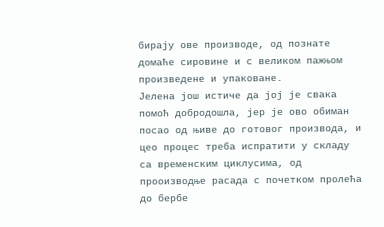бирају ове производе, од познате домаће сировине и с великом пажњом произведене и упаковане.
Јелена још истиче да јој је свака помоћ добродошла, јер је ово обиман посао од њиве до готовог производа, и цео процес треба испратити у складу са временским циклусима, од прооизводње расада с почетком пролећа до бербе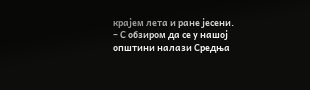крајем лета и ране јесени.
– С обзиром да се у нашој општини налази Средња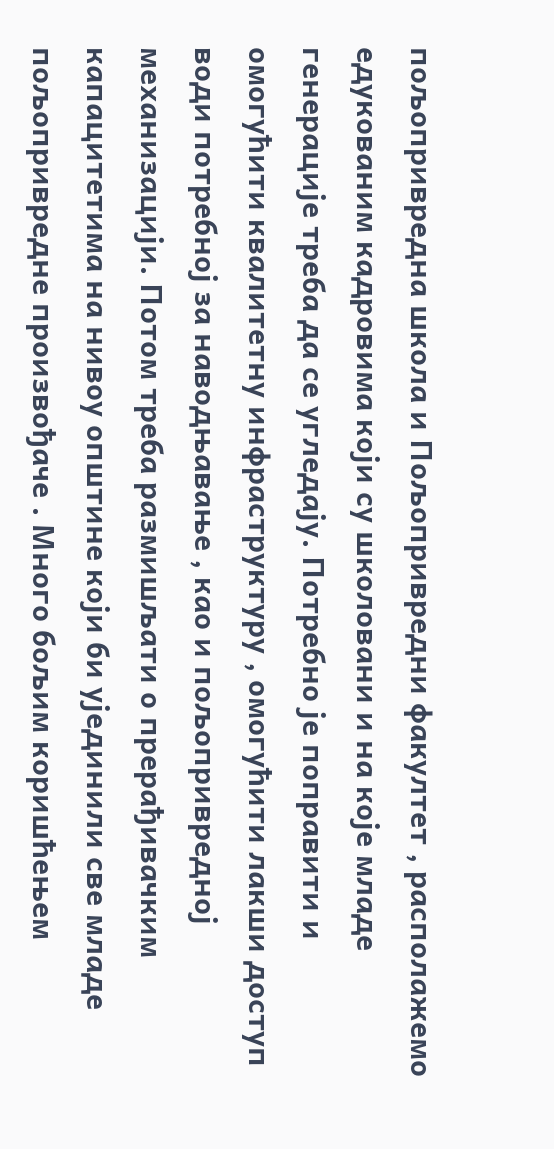пољопривредна школа и Пољопривредни факултет , располажемо едукованим кадровима који су школовани и на које младе генерације треба да се угледају. Потребно је поправити и омогућити квалитетну инфраструктуру , омогућити лакши доступ води потребној за наводњавање , као и пољопривредној механизацији. Потом треба размишљати о прерађивачким капацитетима на нивоу општине који би ујединили све младе пољопривредне произвођаче . Много бољим коришћењем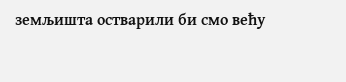земљишта остварили би смо већу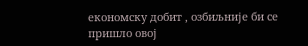економску добит , озбиљније би се пришло овој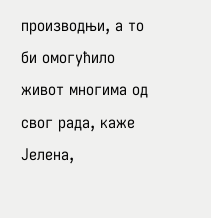производњи, а то би омогућило живот многима од свог рада, каже Јелена,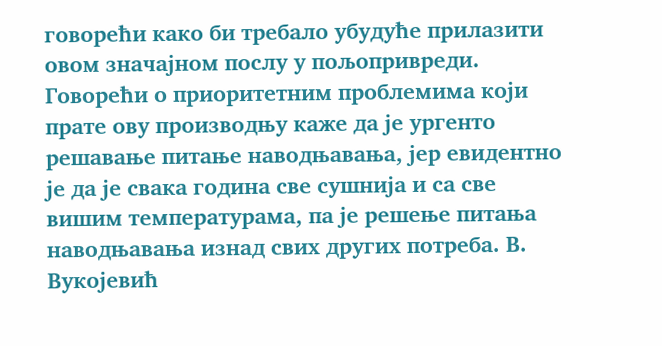говорећи како би требало убудуће прилазити овом значајном послу у пољопривреди.
Говорећи о приоритетним проблемима који прате ову производњу каже да је ургенто решавање питање наводњавања, јер евидентно је да је свака година све сушнија и са све вишим температурама, па је решење питања наводњавања изнад свих других потреба. В. Вукојевић